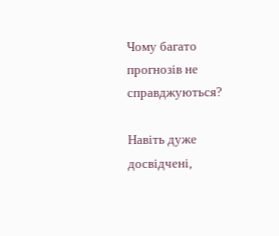Чому багато прогнозів не справджуються?

Навіть дуже досвідчені,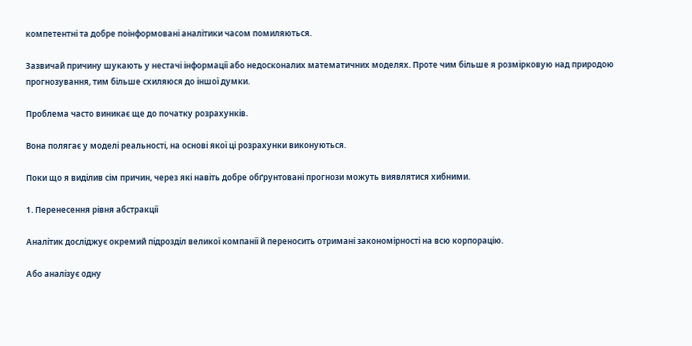компетентні та добре поінформовані аналітики часом помиляються.

Зазвичай причину шукають у нестачі інформації або недосконалих математичних моделях. Проте чим більше я розмірковую над природою прогнозування, тим більше схиляюся до іншої думки.

Проблема часто виникає ще до початку розрахунків.

Вона полягає у моделі реальності, на основі якої ці розрахунки виконуються.

Поки що я виділив сім причин, через які навіть добре обґрунтовані прогнози можуть виявлятися хибними.

1. Перенесення рівня абстракції

Аналітик досліджує окремий підрозділ великої компанії й переносить отримані закономірності на всю корпорацію.

Або аналізує одну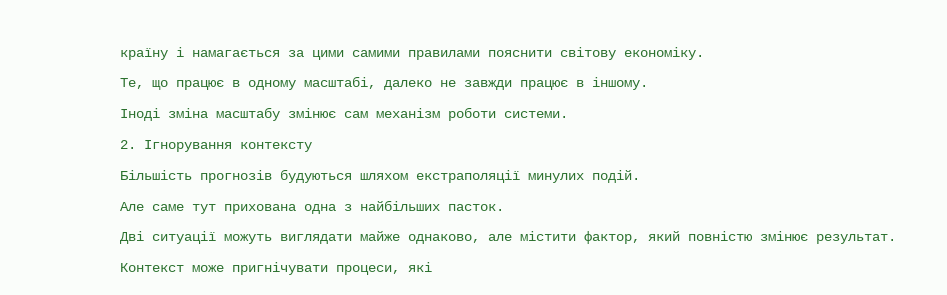країну і намагається за цими самими правилами пояснити світову економіку.

Те, що працює в одному масштабі, далеко не завжди працює в іншому.

Іноді зміна масштабу змінює сам механізм роботи системи.

2. Ігнорування контексту

Більшість прогнозів будуються шляхом екстраполяції минулих подій.

Але саме тут прихована одна з найбільших пасток.

Дві ситуації можуть виглядати майже однаково, але містити фактор, який повністю змінює результат.

Контекст може пригнічувати процеси, які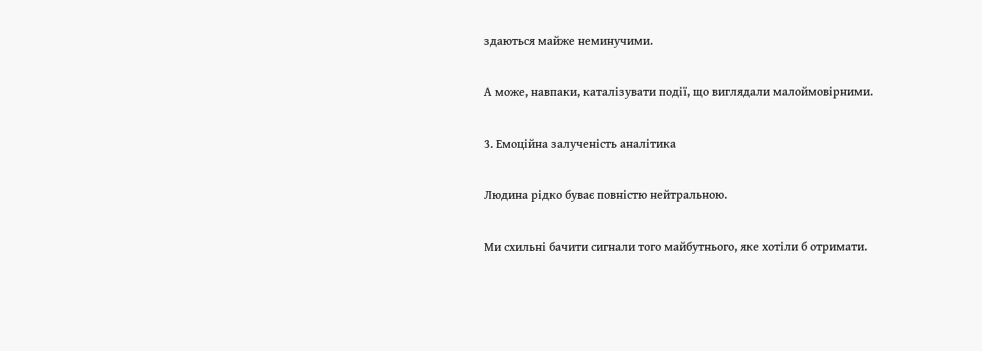здаються майже неминучими.

А може, навпаки, каталізувати події, що виглядали малоймовірними.

3. Емоційна залученість аналітика

Людина рідко буває повністю нейтральною.

Ми схильні бачити сигнали того майбутнього, яке хотіли б отримати.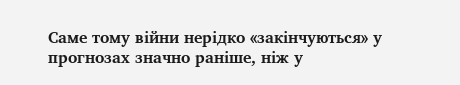Саме тому війни нерідко «закінчуються» у прогнозах значно раніше, ніж у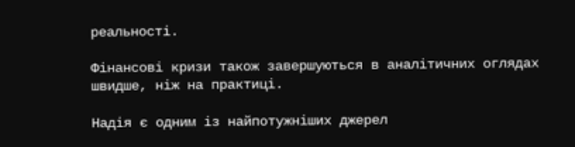реальності.

Фінансові кризи також завершуються в аналітичних оглядах швидше, ніж на практиці.

Надія є одним із найпотужніших джерел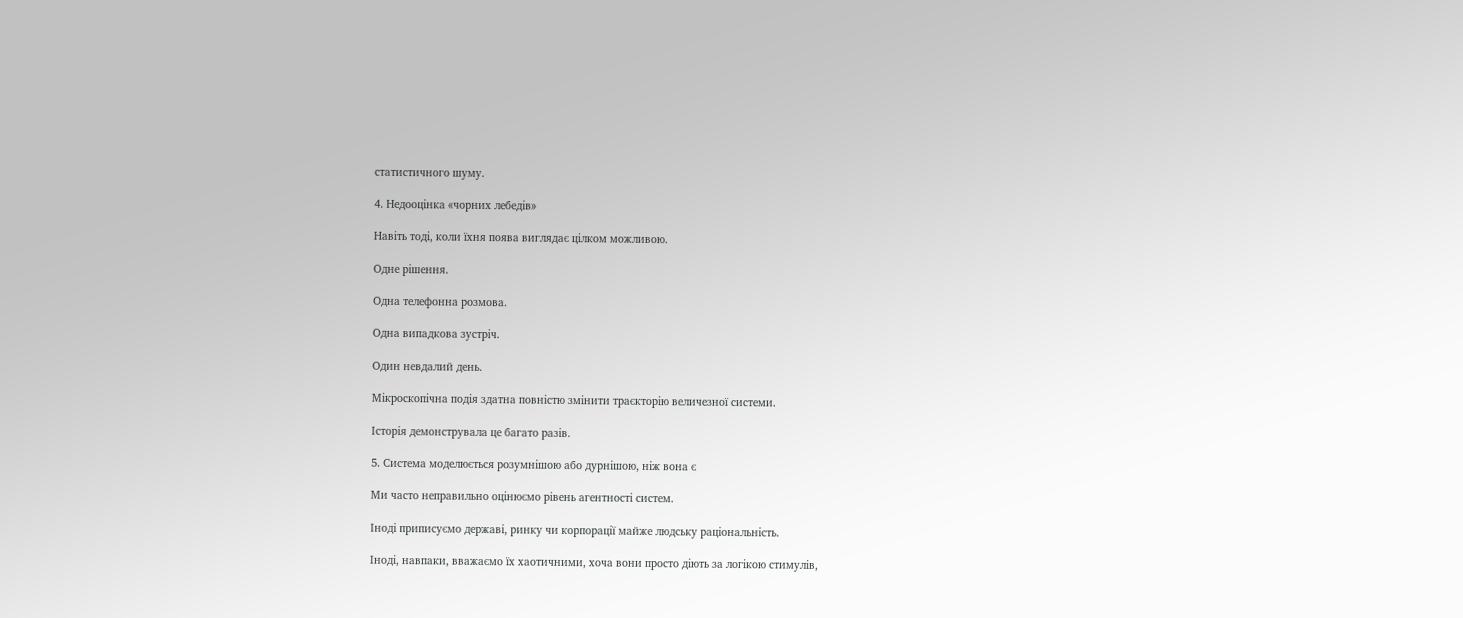статистичного шуму.

4. Недооцінка «чорних лебедів»

Навіть тоді, коли їхня поява виглядає цілком можливою.

Одне рішення.

Одна телефонна розмова.

Одна випадкова зустріч.

Один невдалий день.

Мікроскопічна подія здатна повністю змінити траєкторію величезної системи.

Історія демонструвала це багато разів.

5. Система моделюється розумнішою або дурнішою, ніж вона є

Ми часто неправильно оцінюємо рівень агентності систем.

Іноді приписуємо державі, ринку чи корпорації майже людську раціональність.

Іноді, навпаки, вважаємо їх хаотичними, хоча вони просто діють за логікою стимулів,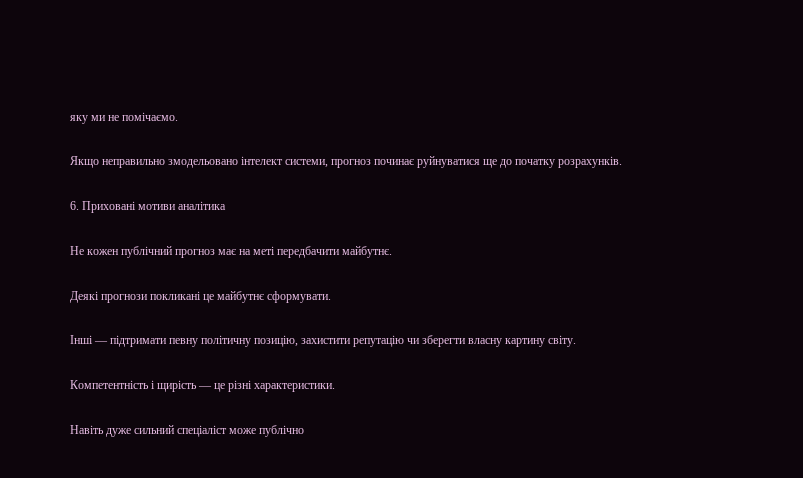яку ми не помічаємо.

Якщо неправильно змодельовано інтелект системи, прогноз починає руйнуватися ще до початку розрахунків.

6. Приховані мотиви аналітика

Не кожен публічний прогноз має на меті передбачити майбутнє.

Деякі прогнози покликані це майбутнє сформувати.

Інші — підтримати певну політичну позицію, захистити репутацію чи зберегти власну картину світу.

Компетентність і щирість — це різні характеристики.

Навіть дуже сильний спеціаліст може публічно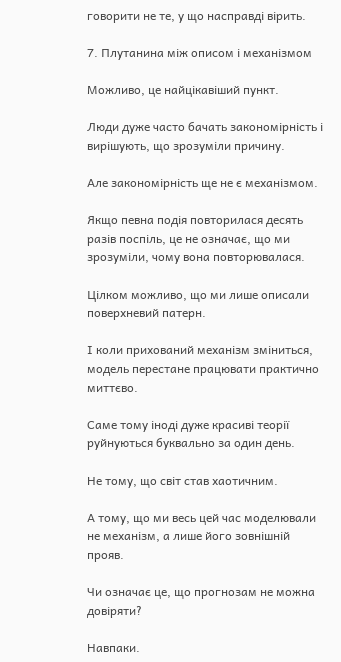говорити не те, у що насправді вірить.

7. Плутанина між описом і механізмом

Можливо, це найцікавіший пункт.

Люди дуже часто бачать закономірність і вирішують, що зрозуміли причину.

Але закономірність ще не є механізмом.

Якщо певна подія повторилася десять разів поспіль, це не означає, що ми зрозуміли, чому вона повторювалася.

Цілком можливо, що ми лише описали поверхневий патерн.

І коли прихований механізм зміниться, модель перестане працювати практично миттєво.

Саме тому іноді дуже красиві теорії руйнуються буквально за один день.

Не тому, що світ став хаотичним.

А тому, що ми весь цей час моделювали не механізм, а лише його зовнішній прояв.

Чи означає це, що прогнозам не можна довіряти?

Навпаки.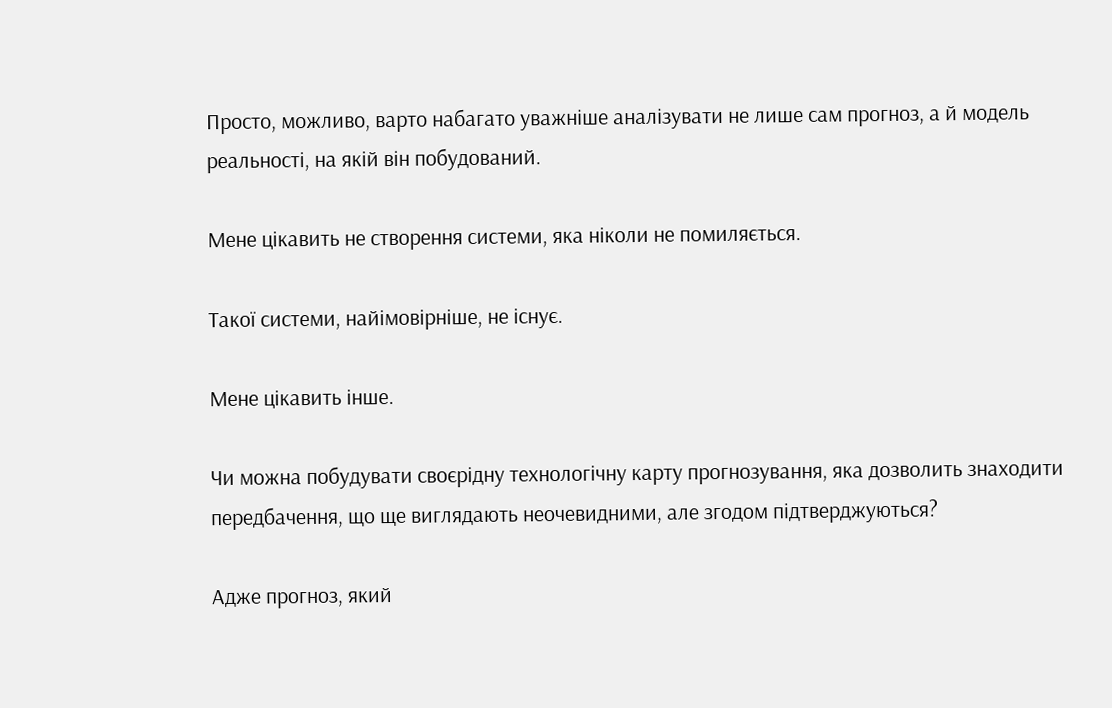Просто, можливо, варто набагато уважніше аналізувати не лише сам прогноз, а й модель реальності, на якій він побудований.

Мене цікавить не створення системи, яка ніколи не помиляється.

Такої системи, найімовірніше, не існує.

Мене цікавить інше.

Чи можна побудувати своєрідну технологічну карту прогнозування, яка дозволить знаходити передбачення, що ще виглядають неочевидними, але згодом підтверджуються?

Адже прогноз, який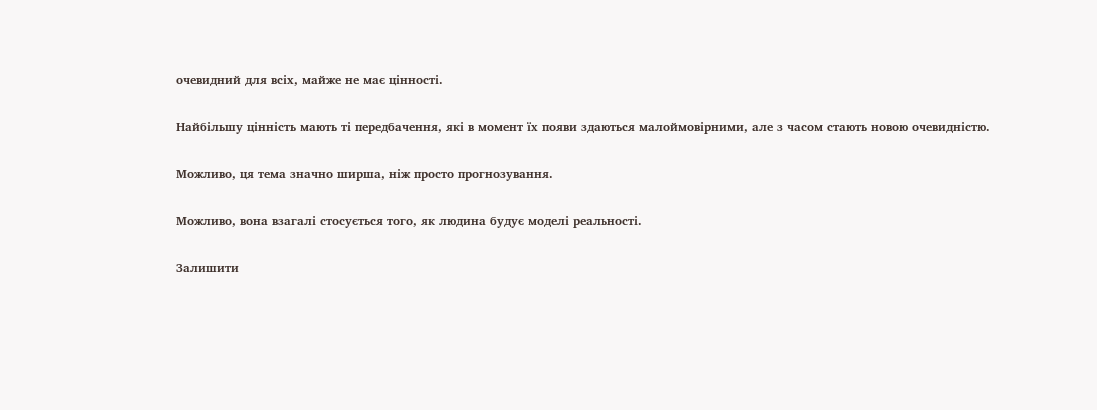очевидний для всіх, майже не має цінності.

Найбільшу цінність мають ті передбачення, які в момент їх появи здаються малоймовірними, але з часом стають новою очевидністю.

Можливо, ця тема значно ширша, ніж просто прогнозування.

Можливо, вона взагалі стосується того, як людина будує моделі реальності.

Залишити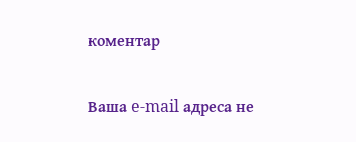коментар

Ваша e-mail адреса не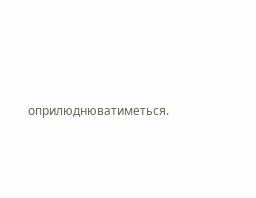оприлюднюватиметься.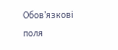Обов’язкові поля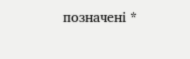позначені *